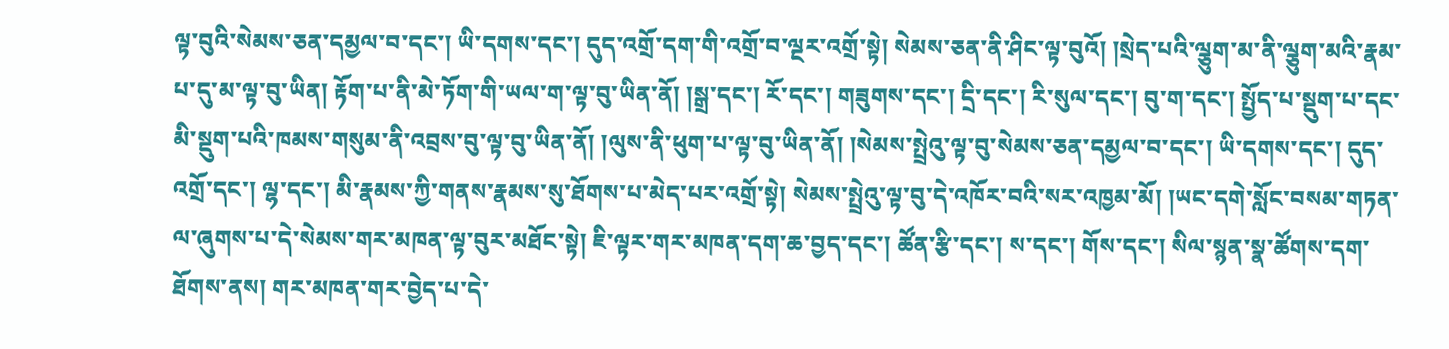ལྟ་བུའི་སེམས་ཅན་དམྱལ་བ་དང་། ཡི་དགས་དང་། དུད་འགྲོ་དག་གི་འགྲོ་བ་ལྔར་འགྲོ་སྟེ། སེམས་ཅན་ནི་ཤིང་ལྟ་བུའོ། །སྲེད་པའི་ལྕུག་མ་ནི་ལྕུག་མའི་རྣམ་པ་དུ་མ་ལྟ་བུ་ཡིན། རྟོག་པ་ནི་མེ་ཏོག་གི་ཡལ་ག་ལྟ་བུ་ཡིན་ནོ། །སྒྲ་དང་། རོ་དང་། གཟུགས་དང་། དྲི་དང་། རི་སུལ་དང་། བུ་ག་དང་། སྤྱོད་པ་སྡུག་པ་དང་མི་སྡུག་པའི་ཁམས་གསུམ་ནི་འབྲས་བུ་ལྟ་བུ་ཡིན་ནོ། །ལུས་ནི་ཕུག་པ་ལྟ་བུ་ཡིན་ནོ། །སེམས་སྤྲེའུ་ལྟ་བུ་སེམས་ཅན་དམྱལ་བ་དང་། ཡི་དགས་དང་། དུད་འགྲོ་དང་། ལྷ་དང་། མི་རྣམས་ཀྱི་གནས་རྣམས་སུ་ཐོགས་པ་མེད་པར་འགྲོ་སྟེ། སེམས་སྤྲེའུ་ལྟ་བུ་དེ་འཁོར་བའི་སར་འཁྱམ་མོ། །ཡང་དགེ་སློང་བསམ་གཏན་ལ་ཞུགས་པ་དེ་སེམས་གར་མཁན་ལྟ་བུར་མཐོང་སྟེ། ཇི་ལྟར་གར་མཁན་དག་ཆ་བྱད་དང་། ཚོན་རྩི་དང་། ས་དང་། གོས་དང་། སིལ་སྙན་སྣ་ཚོགས་དག་ཐོགས་ནས། གར་མཁན་གར་བྱེད་པ་དེ་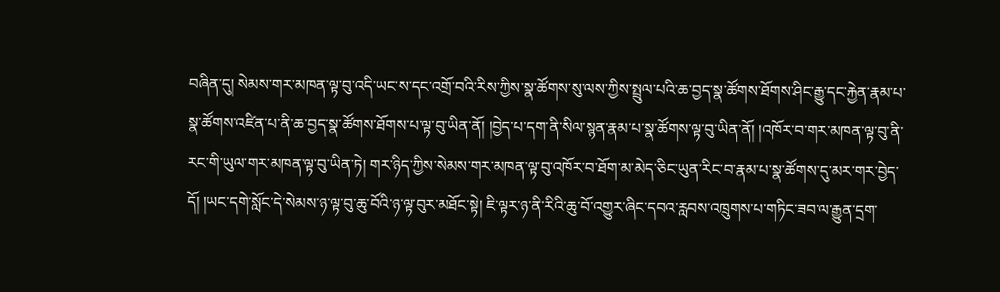བཞིན་དུ། སེམས་གར་མཁན་ལྟ་བུ་འདི་ཡང་ས་དང་འགྲོ་བའི་རིས་ཀྱིས་སྣ་ཚོགས་སུ་ལས་ཀྱིས་སྤྲུལ་པའི་ཆ་བྱད་སྣ་ཚོགས་ཐོགས་ཤིང་རྒྱུ་དང་རྐྱེན་རྣམ་པ་སྣ་ཚོགས་འཛིན་པ་ནི་ཆ་བྱད་སྣ་ཚོགས་ཐོགས་པ་ལྟ་བུ་ཡིན་ནོ། །བྱེད་པ་དག་ནི་སིལ་སྙན་རྣམ་པ་སྣ་ཚོགས་ལྟ་བུ་ཡིན་ནོ། །འཁོར་བ་གར་མཁན་ལྟ་བུ་ནི་རང་གི་ཡུལ་གར་མཁན་ལྟ་བུ་ཡིན་ཏེ། གར་ཉིད་ཀྱིས་སེམས་གར་མཁན་ལྟ་བུ་འཁོར་བ་ཐོག་མ་མེད་ཅིང་ཡུན་རིང་བ་རྣམ་པ་སྣ་ཚོགས་དུ་མར་གར་བྱེད་དོ། །ཡང་དགེ་སློང་དེ་སེམས་ཉ་ལྟ་བུ་ཆུ་བོའི་ཉ་ལྟ་བུར་མཐོང་སྟེ། ཇི་ལྟར་ཉ་ནི་རིའི་ཆུ་བོ་འགྱུར་ཞིང་དབའ་རླབས་འཁྲུགས་པ་གཏིང་ཟབ་ལ་རྒྱུན་དྲག་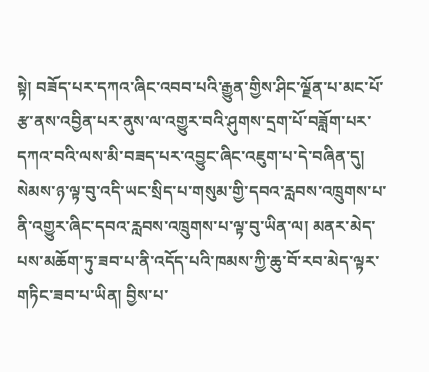སྟེ། བཟོད་པར་དཀའ་ཞིང་འབབ་པའི་རྒྱུན་གྱིས་ཤིང་ལྗོན་པ་མང་པོ་རྩ་ནས་འབྱིན་པར་ནུས་ལ་འགྱུར་བའི་ཤུགས་དྲག་པོ་བཟློག་པར་དཀའ་བའི་ལས་མི་བཟད་པར་འབྱུང་ཞིང་འཇུག་པ་དེ་བཞིན་དུ། སེམས་ཉ་ལྟ་བུ་འདི་ཡང་སྲིད་པ་གསུམ་གྱི་དབའ་རླབས་འཁྲུགས་པ་ནི་འགྱུར་ཞིང་དབའ་རླབས་འཁྲུགས་པ་ལྟ་བུ་ཡིན་ལ། མནར་མེད་པས་མཆོག་ཏུ་ཟབ་པ་ནི་འདོད་པའི་ཁམས་ཀྱི་ཆུ་བོ་རབ་མེད་ལྟར་གཏིང་ཟབ་པ་ཡིན། བྱིས་པ་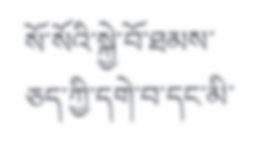སོ་སོའི་སྐྱེ་བོ་ཐམས་ཅད་ཀྱི་དགེ་བ་དང་མི་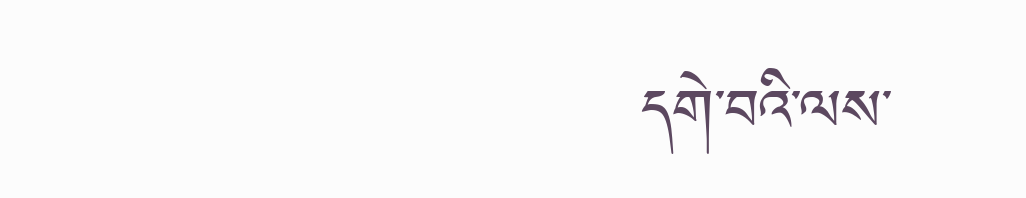དགེ་བའི་ལས་